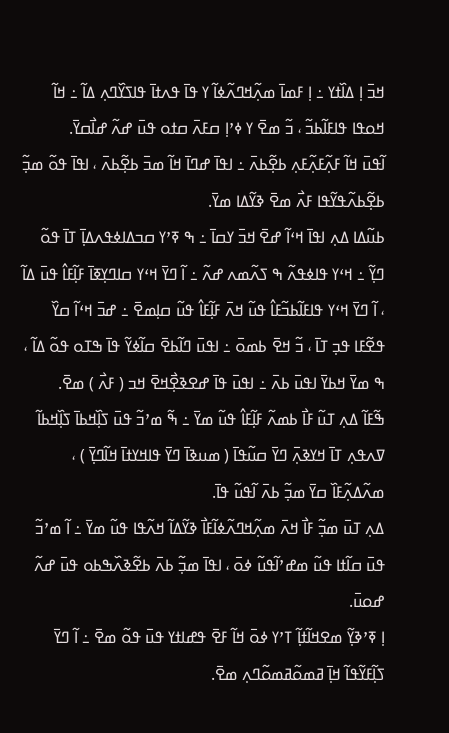ߞߏ߫ ߊ߲ ߡߊ߰ߙߌ ߸ ߊ߲ ߓߘߊ߫ ߘߍ߲߬ߞߣߍ߬ߦߊ߬ ߌ ߟߊ߫ ߟߍߙߊ߫ ߟߊߖߌ߰ߣߍ߲ ߡߊ߬ ߸ ߞߊ߬ ߞߋߟߊ ߟߊߓߊ߬ߕߏ߬ ، ߏ߬ ߘߐ߫ ߌ ߦߴߊ߲ ߛߓߍ߫ ߛߙߋ ߟߎ߫ ߝߍ߬ ߝߊ߯ߛߌ߫.
ߊ߬ߟߎ߫ ߞߊ߬ ߓߍ߲߬ߓߍ߲߬ߓߍ߲ ߕߐ߲߬ߕߍ߫ ߸ ߊߟߊ߫ ߝߣߊ߫ ߞߊ߬ ߘߏ߫ ߕߐ߲߬ߕߍ߫ ، ߊߟߊ߫ ߟߋ߬ ߘߏ߲߬ ߕߐ߲߬ߕߍ߬ߟߌ߬ߟߊ ߓߍ߯ ߘߐ߫ ߢߌ߬ߡߊ ߘߌ߫.
ߕߎ߬ߡߊ ߡߍ߲ ߊߟߊ߫ ߞߵߊ߬ ߝߐ߫ ߞߏ߫ ߌߛߊ߫ ߸ ߒ ߧߴߌ ߛߏߡߊߦߟߍߡߊ߲߫ ߠߊ߫ ߟߋ߬ ߣߌ߲߬ ߸ ߞߵߌ ߟߊߦߟߍ߬ ߒ ߖߍ߬ߘߍ ߝߍ߬ ߸ ߊ߬ ߣߌ߫ ߞߵߌ ߛߊߣߌ߲ߧߊ߫ ߓߊ߲߬ߓߊ߮ ߟߎ߫ ߡߊ߬ ، ߊ߬ ߣߌ߫ ߞߵߌ ߟߊߓߊ߬ߕߏ߬ߓߊ߮ ߟߎ߬ ߞߍ߫ ߓߊ߲߬ߓߊ߮ ߟߎ߬ ߛߊ߲ߘߐ߫ ߸ ߝߏ߫ ߞߵߊ߬ ߛߌ߰ ߟߐ߬ߓߊ ߟߏ߲ ߠߊ߫ ، ߏ߬ ߞߐ߫ ߕߘߋ߫ ߸ ߊߟߎ߫ ߣߊ߬ߕߐ߫ ߛߊ߬ߦߌ߬ ߟߊ߫ ߒߠߋ ߟߋ߬ ߡߊ߬ ، ߒ ߘߌ߫ ߞߕߌ߫ ߊߟߎ߫ ߕߍ߫ ߸ ߊߟߎ߫ ߟߊ߫ ߝߐߢߐ߲߯ߞߐ߫ ߞߏ ( ߓߍ߯ ) ߘߐ߫.
ߒ߬ߓߊ߬ ߡߍ߲ ߠߎ߬ ߓߊ߯ ߕߘߍ߬ ߓߊ߲߬ߓߊ߮ ߟߎ߬ ߘߌ߫ ߸ ߒ߬ ߘߴߏ߬ ߟߎ߫ ߖߊ߲߰ߞߕߊ߫ ߖߊ߲߰ߞߕߊ߬ ߜߍߟߍ߲ ߠߊ߫ ߞߌߢߍ߲߫ ߣߌ߫ ߛߎ߬ߟߊ߫ ( ߘߎߢߊ߫ ߣߌ߫ ߟߊߞߌߙߊ߫ ߞߊ߬ߣߌ߲߫ ) ، ߘߍ߬ߡߍ߲߬ߓߊ߰ ߛߌ߫ ߘߏ߲߬ ߕߍ߫ ߊ߬ߟߎ߬ ߟߊ߫.
ߡߍ߲ ߠߎ߫ ߘߏ߲߬ ߓߊ߯ ߞߍ߫ ߘߍ߲߬ߞߣߍ߬ߦߊ߬ߓߊ߯ ߢߌ߬ߡߊ߬ ߞߍ߬ߟߊ ߟߎ߬ ߘߌ߫ ߸ ߊ߬ ߘߴߏ߬ ߟߎ߫ ߛߊ߬ߙߊ ߟߎ߬ ߘߝߴߊ߬ߟߎ߬ ߦߋ߫ ، ߊߟߊ߫ ߘߏ߲߬ ߕߍ߫ ߕߐ߬ߢߍ߰ߒߕߋ ߟߎ߫ ߝߍ߬ ߝߋߎ߫.
ߊ߲ ߧߴߢߌ߲߬ ߘߐߞߊ߬ߙߊ߲߬ ߠߴߌ ߦߋ߫ ߞߊ߬ ߓߐ߫ ߟߝߊߙߌ ߟߎ߫ ߟߋ߬ ߘߐ߫ ߸ ߊ߬ ߣߌ߫ ߖߊ߲߬ߓߌ߬ߟߊ߬ ߞߊ߲߫ ߥߘߋ߬ߥߘߋ߬ߣߍ߲ ߘߐ߫.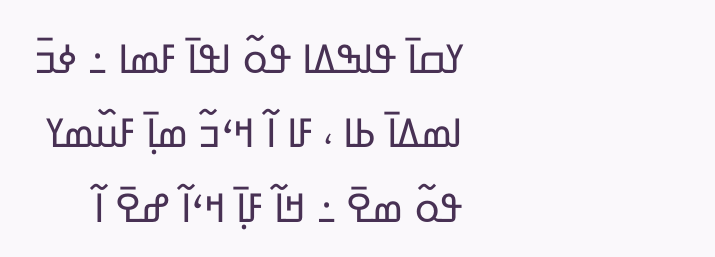ߌߛߊ߫ ߟߊߒߡߊ ߟߋ߬ ߊߟߊ߫ ߓߘߊ ߸ ߦߏ߫ ߊߘߡߊ߫ ߕߊ ، ߓߊ ߊ߬ ߞߵߏ߬ ߘߊ߲߫ ߓߎ߰ߘߌ ߟߋ߬ ߘߐ߫ ߸ ߞߊ߬ ߓߊ߲߫ ߞߵߊ߬ ߝߐ߫ ߊ߬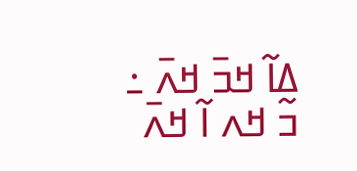ߡߊ߬ ߞߏ߫ ߞߍ߫ ߸ ߏ߬ ߞߍ ߊ߬ ߞߍ߫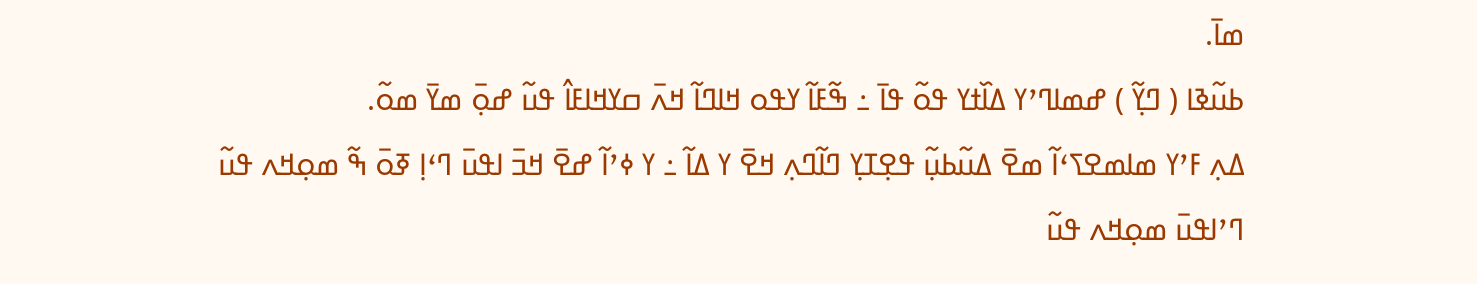ߘߊ߫.
ߕߎ߬ߢߊ ( ߣߌ߲߬ ) ߝߘߊߣߴߌ ߡߊ߰ߙߌ ߟߋ߬ ߟߊ߫ ߸ ߒ߬ߓߊ߬ ߌߟߋ ߞߊߣߊ߬ ߞߍ߫ ߛߌߞߊߓߊ߮ ߟߎ߬ ߝߋ߲߫ ߘߌ߫ ߘߋ߬.
ߡߍ߲ ߓߴߌ ߘߊߘߐߖߵߊ߬ ߘߐ߫ ߡߎ߬ߕߎ߲߬ ߟߐ߲ߠߌ߲ ߣߊ߬ߣߍ߲ ߞߐ߫ ߌ ߡߊ߬ ߸ ߌ ߦߴߊ߬ ߝߐ߫ ߞߏ߫ ߊߟߎ߫ ߣߵߊ߲ ߧߋ߫ ߒ߬ ߘߋ߲ߞߍ ߟߎ߬ ߣߴߊߟߎ߫ ߘߋ߲ߞߍ ߟߎ߬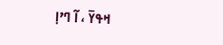ߞߟߌ߫ ، ߊ߬ ߣߴߊ߲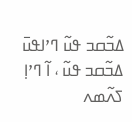ߡߏ߬ߛߏ ߟߎ߬ ߣߴߊߟߎ߫ ߡߏ߬ߛߏ ߟߎ߬ ، ߊ߬ ߣߴߊ߲ ߖߍ߬ߘߍ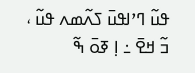ߟߎ߬ ߣߴߊߟߎ߫ ߖߍ߬ߘߍ ߟߎ߬ ، ߏ߬ ߞߐ߫ ߸ ߊ߲ ߧߋ߫ ߒ߬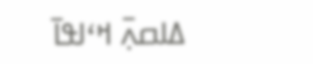ߡߊߛߍ߲߫ ߞߵߊߟߊ߫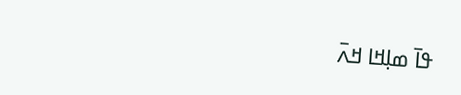ߟߊ߫ ߘߊ߲ߞߊ ߞߍ߫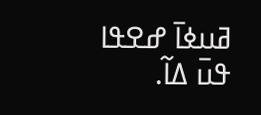ߥߎߦߊ߫ ߝߐߟߊ ߟߎ߫ ߡߊ߬.